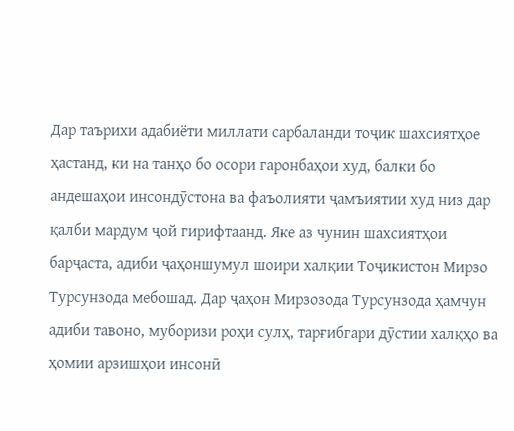Дар таърихи адабиёти миллати сарбаланди тоҷик шахсиятҳое ҳастанд, ки на танҳо бо осори гаронбаҳои худ, балки бо андешаҳои инсондӯстона ва фаъолияти ҷамъиятии худ низ дар қалби мардум ҷой гирифтаанд. Яке аз чунин шахсиятҳои барҷаста, адиби ҷаҳоншумул шоири халқии Тоҷикистон Мирзо Турсунзода мебошад. Дар ҷаҳон Мирзозода Турсунзода ҳамчун адиби тавоно, муборизи роҳи сулҳ, тарғибгари дӯстии халқҳо ва ҳомии арзишҳои инсонӣ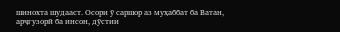шинохта шудааст. Осори ӯ саршор аз муҳаббат ба Ватан, арҷгузорӣ ба инсон, дӯстии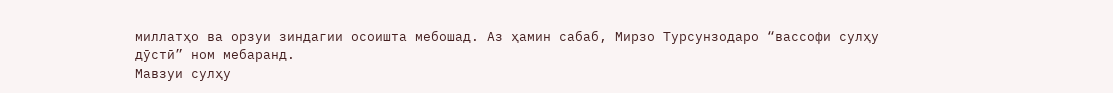миллатҳо ва орзуи зиндагии осоишта мебошад. Аз ҳамин сабаб, Мирзо Турсунзодаро “вассофи сулҳу дӯстӣ” ном мебаранд.
Мавзуи сулҳу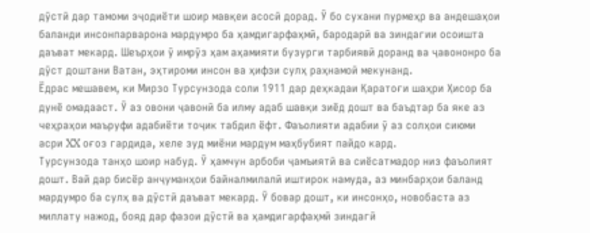дӯстӣ дар тамоми эҷодиёти шоир мавқеи асосӣ дорад. Ӯ бо сухани пурмеҳр ва андешаҳои баланди инсонпарварона мардумро ба ҳамдигарфаҳмӣ, бародарӣ ва зиндагии осоишта даъват мекард. Шеърҳои ӯ имрӯз ҳам аҳамияти бузурги тарбиявӣ доранд ва ҷавононро ба дӯст доштани Ватан, эҳтироми инсон ва ҳифзи сулҳ раҳнамоӣ мекунанд.
Ёдрас мешавем, ки Мирзо Турсунзода соли 1911 дар деҳкадаи Қаратоғи шаҳри Ҳисор ба дунё омадааст. Ӯ аз овони ҷавонӣ ба илму адаб шавқи зиёд дошт ва баъдтар ба яке аз чеҳраҳои маъруфи адабиёти тоҷик табдил ёфт. Фаъолияти адабии ӯ аз солҳои сиюми асри XX оғоз гардида, хеле зуд миёни мардум маҳбубият пайдо кард.
Турсунзода танҳо шоир набуд. Ӯ ҳамчун арбоби ҷамъиятӣ ва сиёсатмадор низ фаъолият дошт. Вай дар бисёр анҷуманҳои байналмилалӣ иштирок намуда, аз минбарҳои баланд мардумро ба сулҳ ва дӯстӣ даъват мекард. Ӯ бовар дошт, ки инсонҳо, новобаста аз миллату нажод, бояд дар фазои дӯстӣ ва ҳамдигарфаҳмӣ зиндагӣ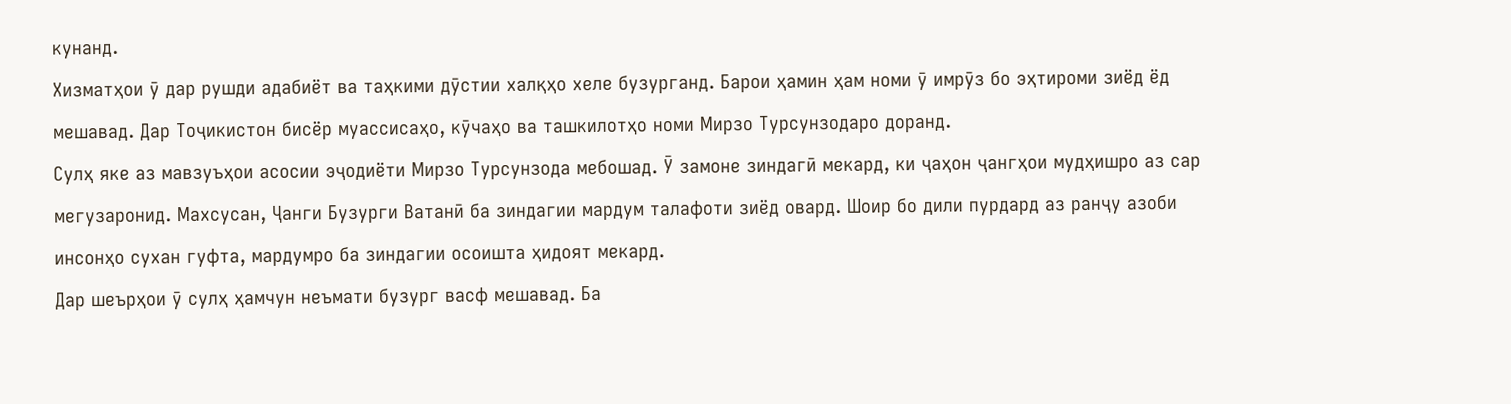кунанд.
Хизматҳои ӯ дар рушди адабиёт ва таҳкими дӯстии халқҳо хеле бузурганд. Барои ҳамин ҳам номи ӯ имрӯз бо эҳтироми зиёд ёд мешавад. Дар Тоҷикистон бисёр муассисаҳо, кӯчаҳо ва ташкилотҳо номи Мирзо Турсунзодаро доранд.
Сулҳ яке аз мавзуъҳои асосии эҷодиёти Мирзо Турсунзода мебошад. Ӯ замоне зиндагӣ мекард, ки ҷаҳон ҷангҳои мудҳишро аз сар мегузаронид. Махсусан, Ҷанги Бузурги Ватанӣ ба зиндагии мардум талафоти зиёд овард. Шоир бо дили пурдард аз ранҷу азоби инсонҳо сухан гуфта, мардумро ба зиндагии осоишта ҳидоят мекард.
Дар шеърҳои ӯ сулҳ ҳамчун неъмати бузург васф мешавад. Ба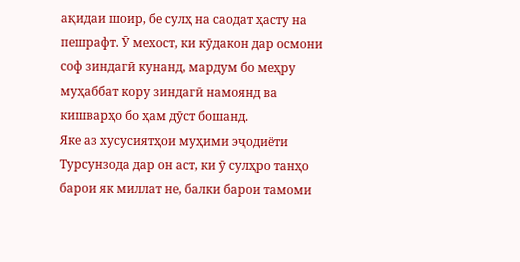ақидаи шоир, бе сулҳ на саодат ҳасту на пешрафт. Ӯ мехост, ки кӯдакон дар осмони соф зиндагӣ кунанд, мардум бо меҳру муҳаббат кору зиндагӣ намоянд ва кишварҳо бо ҳам дӯст бошанд.
Яке аз хусусиятҳои муҳими эҷодиёти Турсунзода дар он аст, ки ӯ сулҳро танҳо барои як миллат не, балки барои тамоми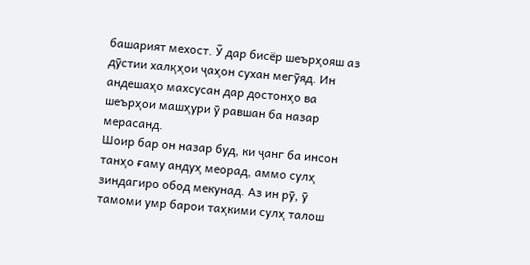башарият мехост. Ӯ дар бисёр шеърҳояш аз дӯстии халқҳои ҷаҳон сухан мегӯяд. Ин андешаҳо махсусан дар достонҳо ва шеърҳои машҳури ӯ равшан ба назар мерасанд.
Шоир бар он назар буд, ки ҷанг ба инсон танҳо ғаму андуҳ меорад, аммо сулҳ зиндагиро обод мекунад. Аз ин рӯ, ӯ тамоми умр барои таҳкими сулҳ талош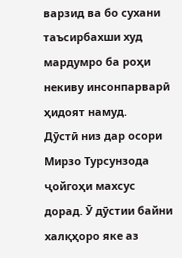варзид ва бо сухани таъсирбахши худ мардумро ба роҳи некиву инсонпарварӣ ҳидоят намуд.
Дӯстӣ низ дар осори Мирзо Турсунзода ҷойгоҳи махсус дорад. Ӯ дӯстии байни халқҳоро яке аз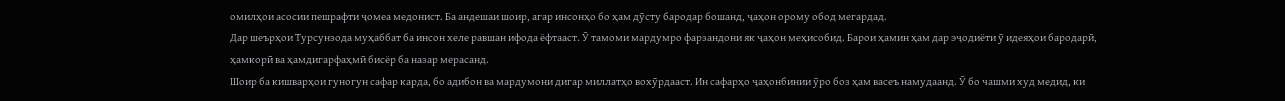омилҳои асосии пешрафти ҷомеа медонист. Ба андешаи шоир, агар инсонҳо бо ҳам дӯсту бародар бошанд, ҷаҳон орому обод мегардад.
Дар шеърҳои Турсунзода муҳаббат ба инсон хеле равшан ифода ёфтааст. Ӯ тамоми мардумро фарзандони як ҷаҳон меҳисобид. Барои ҳамин ҳам дар эҷодиёти ӯ идеяҳои бародарӣ, ҳамкорӣ ва ҳамдигарфаҳмӣ бисёр ба назар мерасанд.
Шоир ба кишварҳои гуногун сафар карда, бо адибон ва мардумони дигар миллатҳо вохӯрдааст. Ин сафарҳо ҷаҳонбинии ӯро боз ҳам васеъ намудаанд. Ӯ бо чашми худ медид, ки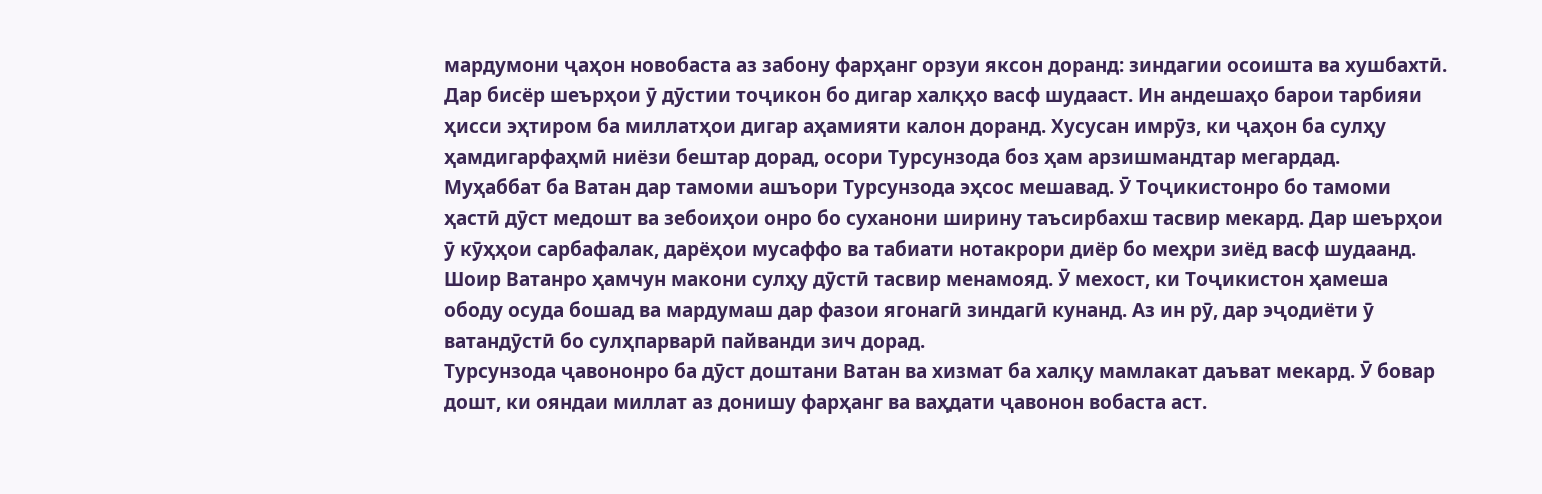мардумони ҷаҳон новобаста аз забону фарҳанг орзуи яксон доранд: зиндагии осоишта ва хушбахтӣ.
Дар бисёр шеърҳои ӯ дӯстии тоҷикон бо дигар халқҳо васф шудааст. Ин андешаҳо барои тарбияи ҳисси эҳтиром ба миллатҳои дигар аҳамияти калон доранд. Хусусан имрӯз, ки ҷаҳон ба сулҳу ҳамдигарфаҳмӣ ниёзи бештар дорад, осори Турсунзода боз ҳам арзишмандтар мегардад.
Муҳаббат ба Ватан дар тамоми ашъори Турсунзода эҳсос мешавад. Ӯ Тоҷикистонро бо тамоми ҳастӣ дӯст медошт ва зебоиҳои онро бо суханони ширину таъсирбахш тасвир мекард. Дар шеърҳои ӯ кӯҳҳои сарбафалак, дарёҳои мусаффо ва табиати нотакрори диёр бо меҳри зиёд васф шудаанд.
Шоир Ватанро ҳамчун макони сулҳу дӯстӣ тасвир менамояд. Ӯ мехост, ки Тоҷикистон ҳамеша ободу осуда бошад ва мардумаш дар фазои ягонагӣ зиндагӣ кунанд. Аз ин рӯ, дар эҷодиёти ӯ ватандӯстӣ бо сулҳпарварӣ пайванди зич дорад.
Турсунзода ҷавононро ба дӯст доштани Ватан ва хизмат ба халқу мамлакат даъват мекард. Ӯ бовар дошт, ки ояндаи миллат аз донишу фарҳанг ва ваҳдати ҷавонон вобаста аст.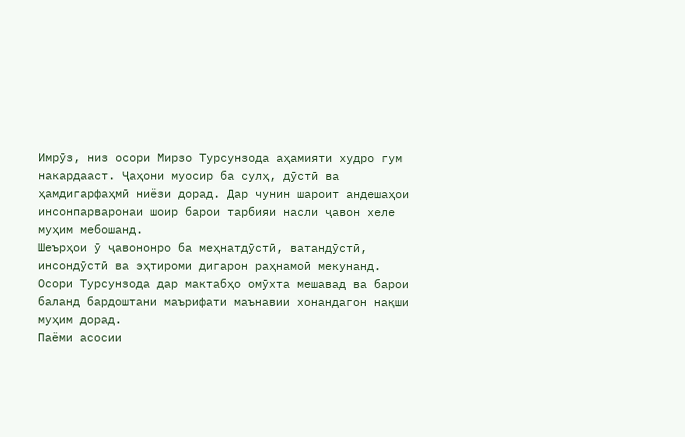Имрӯз, низ осори Мирзо Турсунзода аҳамияти худро гум накардааст. Ҷаҳони муосир ба сулҳ, дӯстӣ ва ҳамдигарфаҳмӣ ниёзи дорад. Дар чунин шароит андешаҳои инсонпарваронаи шоир барои тарбияи насли ҷавон хеле муҳим мебошанд.
Шеърҳои ӯ ҷавононро ба меҳнатдӯстӣ, ватандӯстӣ, инсондӯстӣ ва эҳтироми дигарон раҳнамоӣ мекунанд. Осори Турсунзода дар мактабҳо омӯхта мешавад ва барои баланд бардоштани маърифати маънавии хонандагон нақши муҳим дорад.
Паёми асосии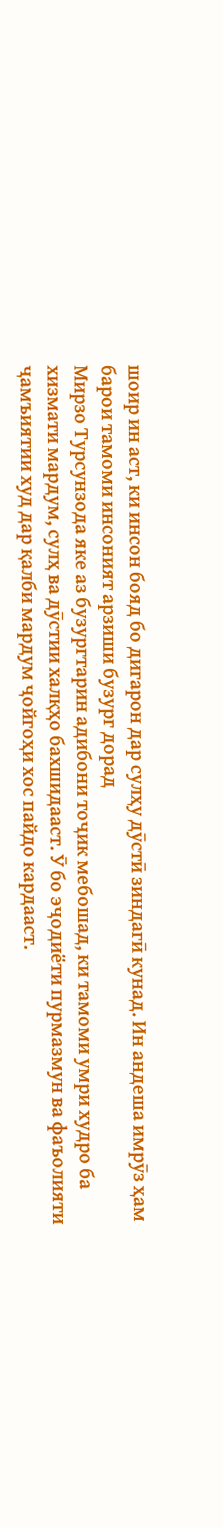шоир ин аст, ки инсон бояд бо дигарон дар сулҳу дӯстӣ зиндагӣ кунад. Ин андеша имрӯз ҳам барои тамоми инсоният арзиши бузург дорад
Мирзо Турсунзода яке аз бузургтарин адибони тоҷик мебошад, ки тамоми умри худро ба хизмати мардум, сулҳ ва дӯстии халқҳо бахшидааст. Ӯ бо эҷодиёти пурмазмун ва фаъолияти ҷамъиятии худ дар қалби мардум ҷойгоҳи хос пайдо кардааст.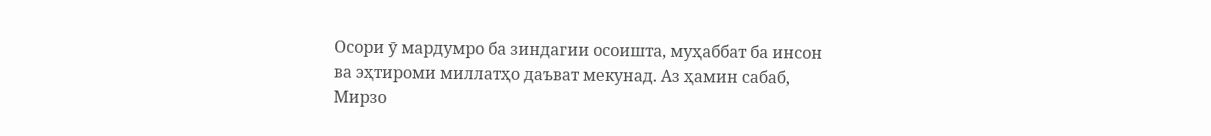Осори ӯ мардумро ба зиндагии осоишта, муҳаббат ба инсон ва эҳтироми миллатҳо даъват мекунад. Аз ҳамин сабаб, Мирзо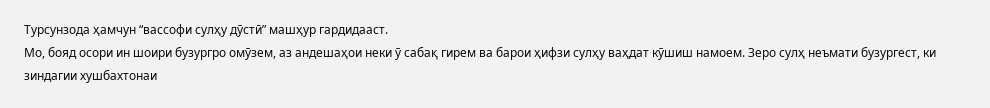Турсунзода ҳамчун “вассофи сулҳу дӯстӣ” машҳур гардидааст.
Мо, бояд осори ин шоири бузургро омӯзем, аз андешаҳои неки ӯ сабақ гирем ва барои ҳифзи сулҳу ваҳдат кӯшиш намоем. Зеро сулҳ неъмати бузургест, ки зиндагии хушбахтонаи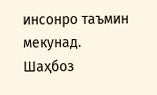инсонро таъмин мекунад.
Шаҳбоз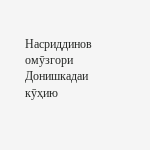Насриддинов
омӯзгори Донишкадаи кӯҳию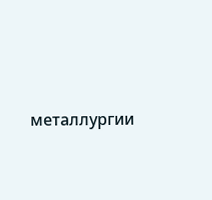металлургии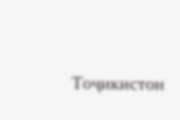Тоҷикистон